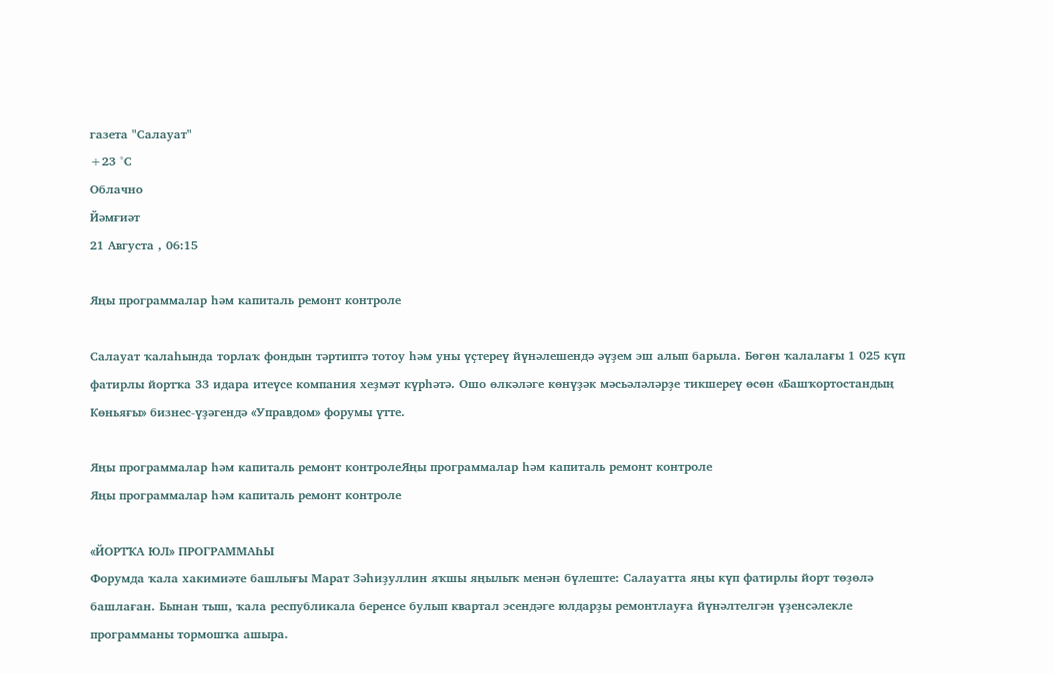газета "Салауат"
+23 °С
Облачно
Йәмғиәт
21 Августа , 06:15

Яңы программалар һәм капиталь ремонт контроле

Салауат ҡалаһында торлаҡ фондын тәртиптә тотоу һәм уны үҫтереү йүнәлешендә әүҙем эш алып барыла. Бөгөн ҡалалағы 1 025 күп фатирлы йортҡа 33 идара итеүсе компания хеҙмәт күрһәтә. Ошо өлкәләге көнүҙәк мәсьәләләрҙе тикшереү өсөн «Башҡортостандың Көньяғы» бизнес-үҙәгендә «Управдом» форумы үтте.

Яңы программалар һәм капиталь ремонт контролеЯңы программалар һәм капиталь ремонт контроле
Яңы программалар һәм капиталь ремонт контроле

«ЙОРТҠА ЮЛ» ПРОГРАММАҺЫ
Форумда ҡала хакимиәте башлығы Марат Зәһиҙуллин яҡшы яңылыҡ менән бүлеште: Салауатта яңы күп фатирлы йорт төҙөлә башлаған. Бынан тыш, ҡала республикала беренсе булып квартал эсендәге юлдарҙы ремонтлауға йүнәлтелгән үҙенсәлекле программаны тормошҡа ашыра.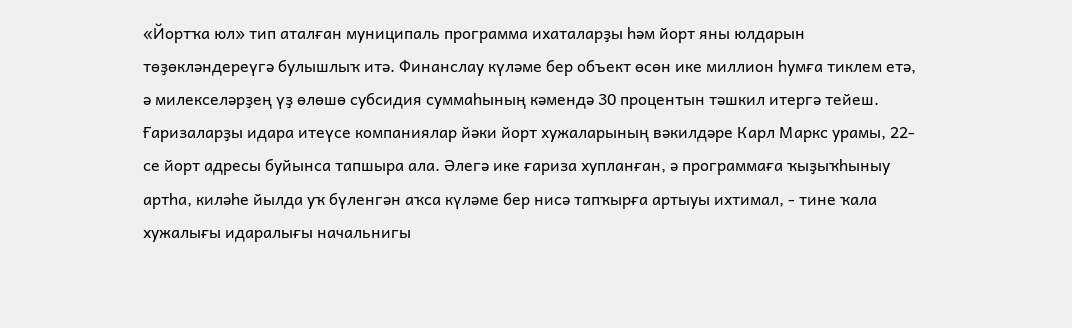«Йортҡа юл» тип аталған муниципаль программа ихаталарҙы һәм йорт яны юлдарын төҙөкләндереүгә булышлыҡ итә. Финанслау күләме бер объект өсөн ике миллион һумға тиклем етә, ә милекселәрҙең үҙ өлөшө субсидия суммаһының кәмендә 30 процентын тәшкил итергә тейеш. Ғаризаларҙы идара итеүсе компаниялар йәки йорт хужаларының вәкилдәре Карл Маркс урамы, 22-се йорт адресы буйынса тапшыра ала. Әлегә ике ғариза хупланған, ә программаға ҡыҙыҡһыныу артһа, киләһе йылда уҡ бүленгән аҡса күләме бер нисә тапҡырға артыуы ихтимал, - тине ҡала хужалығы идаралығы начальнигы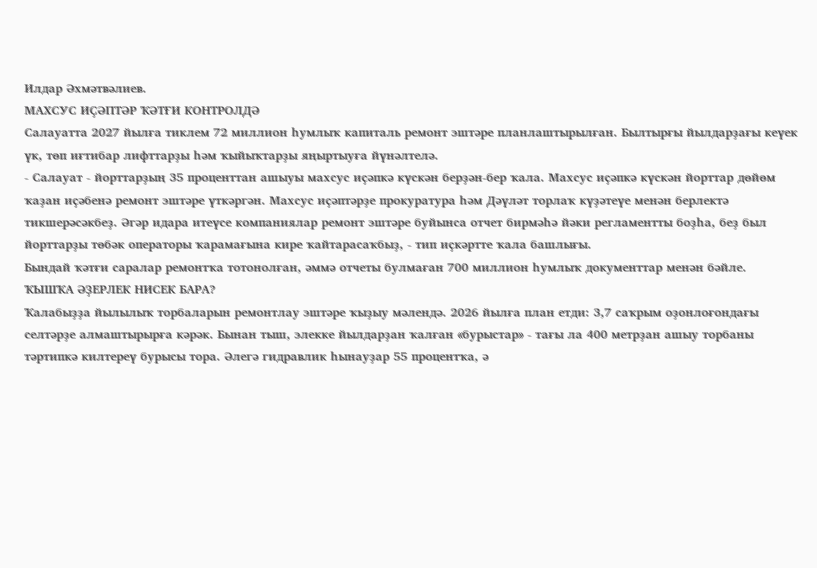Илдар Әхмәтвәлиев.
МАХСУС ИҪӘПТӘР ҠӘТҒИ КОНТРОЛДӘ
Салауатта 2027 йылға тиклем 72 миллион һумлыҡ капиталь ремонт эштәре планлаштырылған. Былтырғы йылдарҙағы кеүек үк, төп иғтибар лифттарҙы һәм ҡыйыҡтарҙы яңыртыуға йүнәлтелә.
- Салауат - йорттарҙың 35 проценттан ашыуы махсус иҫәпкә күскән берҙән-бер ҡала. Махсус иҫәпкә күскән йорттар дөйөм ҡаҙан иҫәбенә ремонт эштәре үткәргән. Махсус иҫәптәрҙе прокуратура һәм Дәүләт торлаҡ күҙәтеүе менән берлектә тикшерәсәкбеҙ. Әгәр идара итеүсе компаниялар ремонт эштәре буйынса отчет бирмәһә йәки регламентты боҙһа, беҙ был йорттарҙы төбәк операторы ҡарамағына кире ҡайтарасаҡбыҙ, - тип иҫкәртте ҡала башлығы.
Бындай ҡәтғи саралар ремонтҡа тотонолған, әммә отчеты булмаған 700 миллион һумлыҡ документтар менән бәйле.
ҠЫШҠА ӘҘЕРЛЕК НИСЕК БАРА?
Ҡалабыҙҙа йылылыҡ торбаларын ремонтлау эштәре ҡыҙыу мәлендә. 2026 йылға план етди: 3,7 саҡрым оҙонлоғондағы селтәрҙе алмаштырырға кәрәк. Бынан тыш, элекке йылдарҙан ҡалған «бурыстар» - тағы ла 400 метрҙан ашыу торбаны тәртипкә килтереү бурысы тора. Әлегә гидравлик һынауҙар 55 процентҡа, ә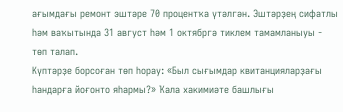ағымдағы ремонт эштәре 70 процентҡа үтәлгән. Эштәрҙең сифатлы һәм ваҡытында 31 август һәм 1 октябргә тиклем тамамланыуы - төп талап.
Күптәрҙе борсоған төп һорау: «Был сығымдар квитанцияларҙағы һандарға йоғонто яһармы?» Ҡала хакимиәте башлығы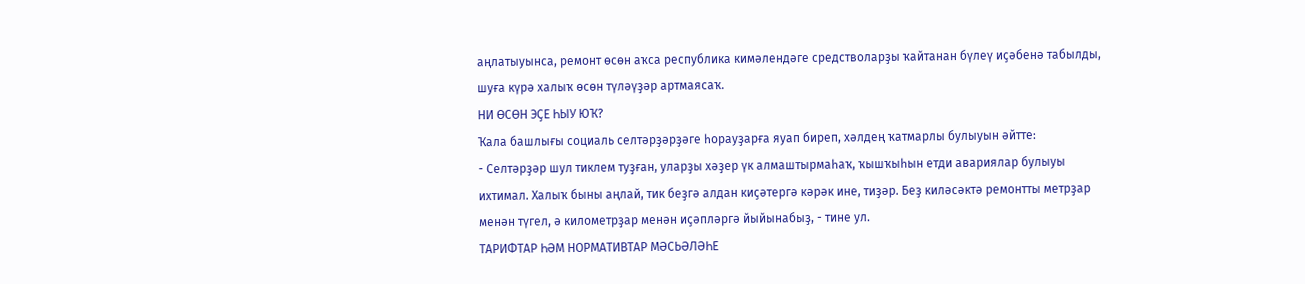аңлатыуынса, ремонт өсөн аҡса республика кимәлендәге средстволарҙы ҡайтанан бүлеү иҫәбенә табылды, шуға күрә халыҡ өсөн түләүҙәр артмаясаҡ.
НИ ӨСӨН ЭҪЕ ҺЫУ ЮҠ?
Ҡала башлығы социаль селтәрҙәрҙәге һорауҙарға яуап биреп, хәлдең ҡатмарлы булыуын әйтте:
- Селтәрҙәр шул тиклем туҙған, уларҙы хәҙер үк алмаштырмаһаҡ, ҡышҡыһын етди авариялар булыуы ихтимал. Халыҡ быны аңлай, тик беҙгә алдан киҫәтергә кәрәк ине, тиҙәр. Беҙ киләсәктә ремонтты метрҙар менән түгел, ә километрҙар менән иҫәпләргә йыйынабыҙ, - тине ул.
ТАРИФТАР ҺӘМ НОРМАТИВТАР МӘСЬӘЛӘҺЕ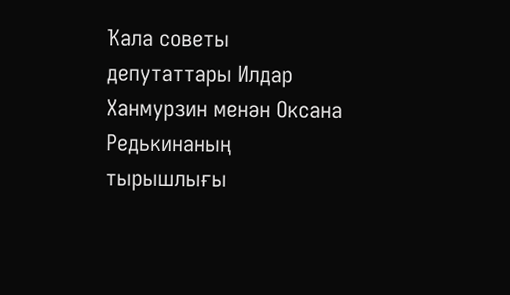Ҡала советы депутаттары Илдар Ханмурзин менән Оксана Редькинаның тырышлығы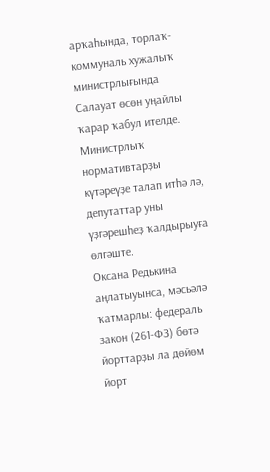арҡаһында, торлаҡ-коммуналь хужалыҡ министрлығында Салауат өсөн уңайлы ҡарар ҡабул ителде. Министрлыҡ нормативтарҙы күтәреүҙе талап итһә лә, депутаттар уны үҙгәрешһеҙ ҡалдырыуға өлгәште.
Оксана Редькина аңлатыуынса, мәсьәлә ҡатмарлы: федераль закон (261-ФЗ) бөтә йорттарҙы ла дөйөм йорт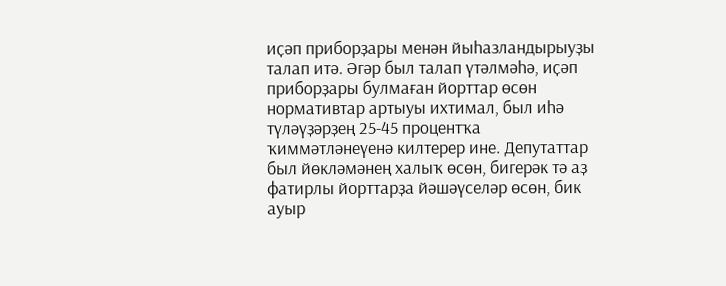иҫәп приборҙары менән йыһазландырыуҙы талап итә. Әгәр был талап үтәлмәһә, иҫәп приборҙары булмаған йорттар өсөн нормативтар артыуы ихтимал, был иһә түләүҙәрҙең 25-45 процентҡа ҡиммәтләнеүенә килтерер ине. Депутаттар был йөкләмәнең халыҡ өсөн, бигерәк тә аҙ фатирлы йорттарҙа йәшәүселәр өсөн, бик ауыр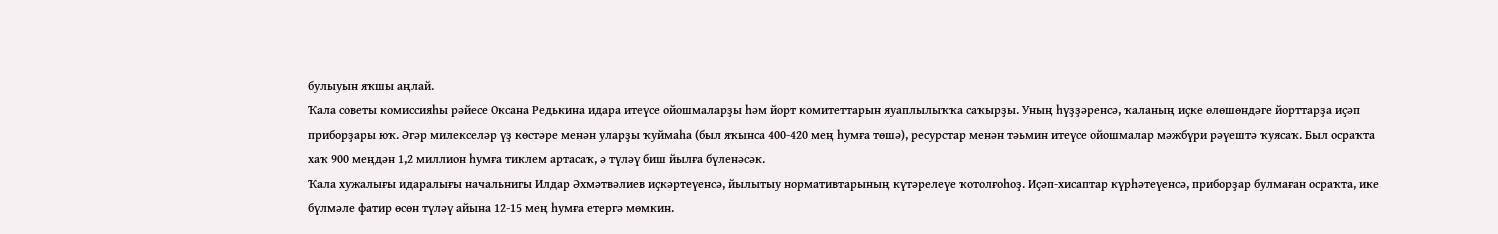булыуын яҡшы аңлай.
Ҡала советы комиссияһы рәйесе Оксана Редькина идара итеүсе ойошмаларҙы һәм йорт комитеттарын яуаплылыҡҡа саҡырҙы. Уның һүҙҙәренсә, ҡаланың иҫке өлөшөндәге йорттарҙа иҫәп приборҙары юҡ. Әгәр милекселәр үҙ көстәре менән уларҙы ҡуймаһа (был яҡынса 400-420 мең һумға төшә), ресурстар менән тәьмин итеүсе ойошмалар мәжбүри рәүештә ҡуясаҡ. Был осраҡта хаҡ 900 меңдән 1,2 миллион һумға тиклем артасаҡ, ә түләү биш йылға бүленәсәк.
Ҡала хужалығы идаралығы начальнигы Илдар Әхмәтвәлиев иҫкәртеүенсә, йылытыу нормативтарының күтәрелеүе ҡотолғоһоҙ. Иҫәп-хисаптар күрһәтеүенсә, приборҙар булмаған осраҡта, ике бүлмәле фатир өсөн түләү айына 12-15 мең һумға етергә мөмкин.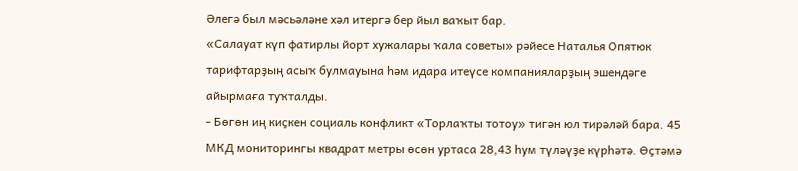Әлегә был мәсьәләне хәл итергә бер йыл ваҡыт бар.
«Салауат күп фатирлы йорт хужалары ҡала советы» рәйесе Наталья Опятюк тарифтарҙың асыҡ булмауына һәм идара итеүсе компанияларҙың эшендәге айырмаға туҡталды.
- Бөгөн иң киҫкен социаль конфликт «Торлаҡты тотоу» тигән юл тирәләй бара. 45 МКД мониторингы квадрат метры өсөн уртаса 28,43 һум түләүҙе күрһәтә. Өҫтәмә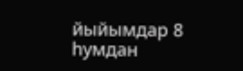йыйымдар 8 һумдан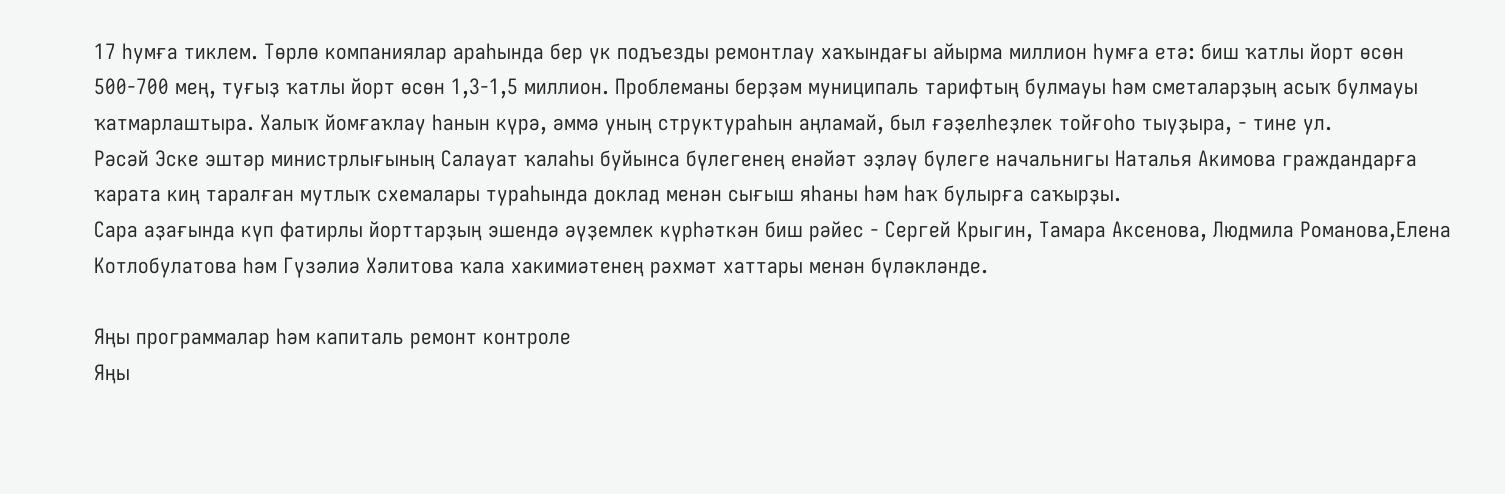17 һумға тиклем. Төрлө компаниялар араһында бер үк подъезды ремонтлау хаҡындағы айырма миллион һумға етә: биш ҡатлы йорт өсөн 500-700 мең, туғыҙ ҡатлы йорт өсөн 1,3-1,5 миллион. Проблеманы берҙәм муниципаль тарифтың булмауы һәм сметаларҙың асыҡ булмауы ҡатмарлаштыра. Халыҡ йомғаҡлау һанын күрә, әммә уның структураһын аңламай, был ғәҙелһеҙлек тойғоһо тыуҙыра, - тине ул.
Рәсәй Эске эштәр министрлығының Салауат ҡалаһы буйынса бүлегенең енәйәт эҙләү бүлеге начальнигы Наталья Акимова граждандарға ҡарата киң таралған мутлыҡ схемалары тураһында доклад менән сығыш яһаны һәм һаҡ булырға саҡырҙы.
Сара аҙағында күп фатирлы йорттарҙың эшендә әүҙемлек күрһәткән биш рәйес - Сергей Крыгин, Тамара Аксенова, Людмила Романова,Елена Котлобулатова һәм Гүзәлиә Хәлитова ҡала хакимиәтенең рәхмәт хаттары менән бүләкләнде.

Яңы программалар һәм капиталь ремонт контроле
Яңы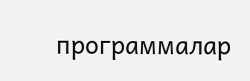программалар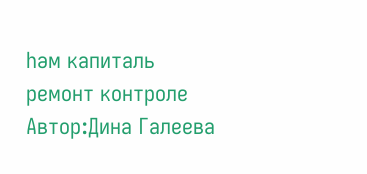һәм капиталь ремонт контроле
Автор:Дина Галеева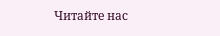Читайте нас